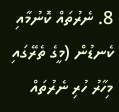8. ނެރުތައް ކޮނުމާއި ކެނޑުން (މީގެ ތެރޭގައި މިހާރު ހުރި ނެރުތައް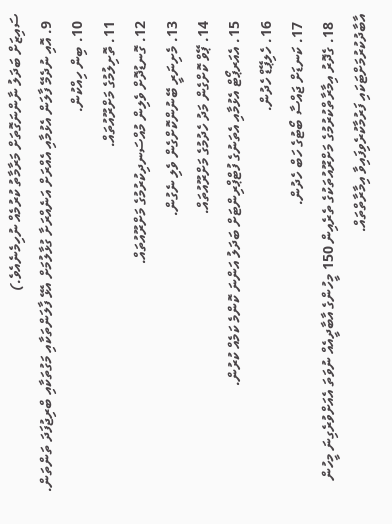ސައިޒަށް ބަދަލު ނާންނަގޮތަށް މަރާމާތު ކުރުމެއް ނުހިމެނެއެވެ.)
  9. އޮއި ނުދެމޭ ފާލަން އެޅުމާއި އެއްރަށް އަނެއްރަށާ ގުޅާލުމަށް އެޅޭ ފާލަންތަކާއި މަގުތަކާއި ބްރިޖުފަދަ ތަންތަން.
  10. ބިން ހިއްކުން.
  11. ތޮށިލުމުގެ މަށްރޫއުތައް.
  12. ގޮނޑުދޮށް ވެލިން މުއްސަނދިކުރުމުގެ މަށްރޫއުތައް.
  13. މެށިނަރީ ބޭނުންކޮށްގެން ވެލި ނެގުން.
  14. ޕޭވް ކޮށްގެން މަދު ހެދުމުގެ މަށްރޫއުތައް.
  15. އެއަރޕޯޓް އެޅުމާއި އެތަނުގެ ފުޓްޕްރިންޓަށް ބަދަލު އަންނަ ކޮންމެ ކަމެއް ކުރުން.
  16. ހެލިޕޭޑް ހެދުން.
  17. ކަނޑަށް ޖައްސާ ބޯޓުގެ ހަބް ހެދުން.
  18. ގެދޮރު އިމާރާތްކުރުމުގެ މަށްރޫއުތަކުގެ ތެރެއިން 150 މީހުންގެ އާބާދީއެއް ނުވަތަ އެއަށްވުރެގިނަ މީހުން އާބާދުކުރުމަށްޓަކައި ފަރުމާކުރެވިފައިވާ އިމާރާތްތައް.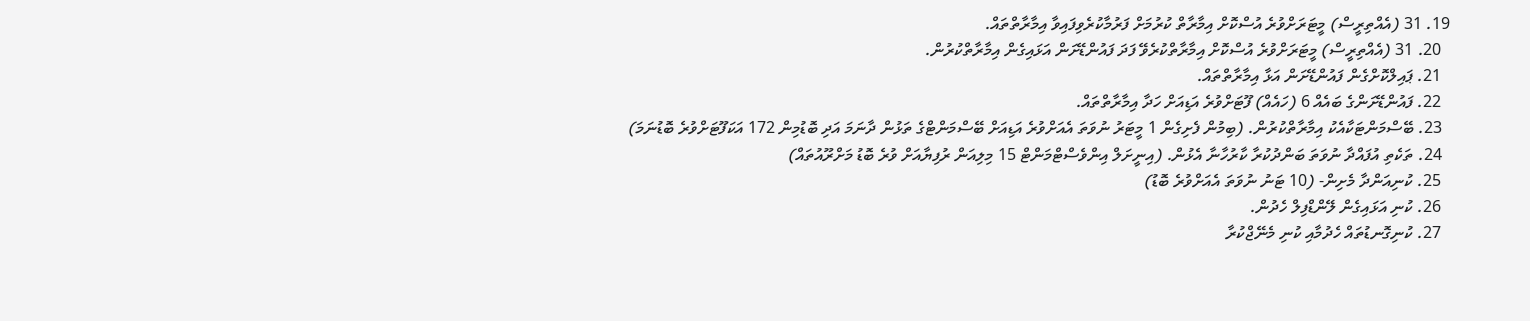19. 31 (އެއްތިރީސް) މީޓަރަށްވުރެ އުސްކޮށް އިމާރާތް ކުރުމަށް ފަރުމާކުރެވިފައިވާ އިމާރާތްތައް.
  20. 31 (އެއްތިރީސް) މީޓަރަށްވުރެ އުސްކޮށް އިމާރާތްކުރެވޭ ފަދަ ފައުންޑޭށަން އަޅައިގެން އިމާރާތްކުރުން.
  21. ޕައިލްކޮށްގެން ފައުންޑޭށަން އަޅާ އިމާރާތްތައް.
  22. ފައުންޑޭށަންގެ ބައެއް 6 (ހައެއް) ފޫޓަށްވުރެ އަޑިއަށް ހަދާ އިމާރާތްތައް.
  23. ބޭސްމަންޓަކާއެކު އިމާރާތްކުރުން. (ބިމުން ފެށިގެން 1 މީޓަރު ނުވަތަ އެއަށްވުރެ އަޑިއަށް ބޭސްމަންޓްގެ ތަޅުން ދާނަމަ އަދި ބޮޑުމިން 172 އަކަފޫޓަށްވުރެ ބޮޑުނަމަ)
  24. ތަކެތި އުފައްދާ ނުވަތަ ބަންދުކުރާ ކާރުހާނާ އެޅުން. (އިނީށަލް އިންވެސްޓްމަންޓް 15 މިލިއަން ރުފިޔާއަށް ވުރެ ބޮޑު މަށްރޫއުތައް)
  25. ކުނިއަންދާ މެށިން- (10 ޓަނު ނުވަތަ އެއަށްވުރެ ބޮޑު)
  26. ކުނި އަޅައިގެން ލޭންޑްފިލް ހެދުން.
  27. ކުނިގޮނޑުތައް ހެދުމާއި ކުނި މެނޭޖްކުރާ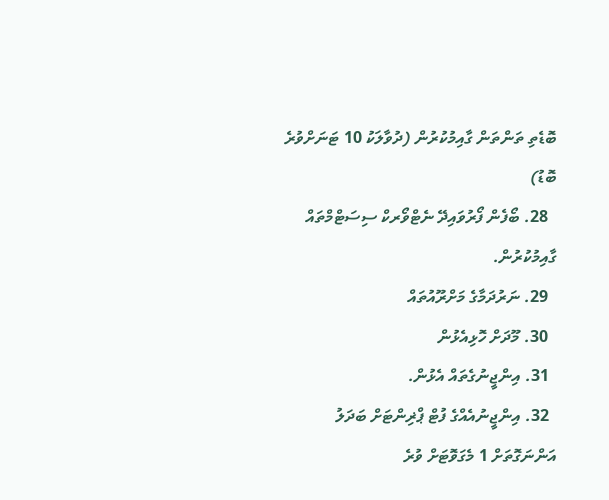ބޮޑެތި ތަންތަން ގާއިމުކުރުން (ދުވާލަކު 10 ޓަނަށްވުރެ ބޮޑު)
  28. ބޯފެން ފޯރުވައިދޭ ނެޓްވޯރކް ސިސަޓްމްތައް ގާއިމުކުރުން.
  29. ނަރުދަމާގެ މަށްރޫއުތައް
  30. މޫދަށް ހޮޅިއެޅުން
  31. އިންޖީނުގެތައް އެޅުން.
  32. އިންޖީނުއެއްގެ ފުޓް ޕްޜިންޓަށް ބަދަލު އަންނަގޮތަށް 1 މެގަވޮޓަށް ވުރެ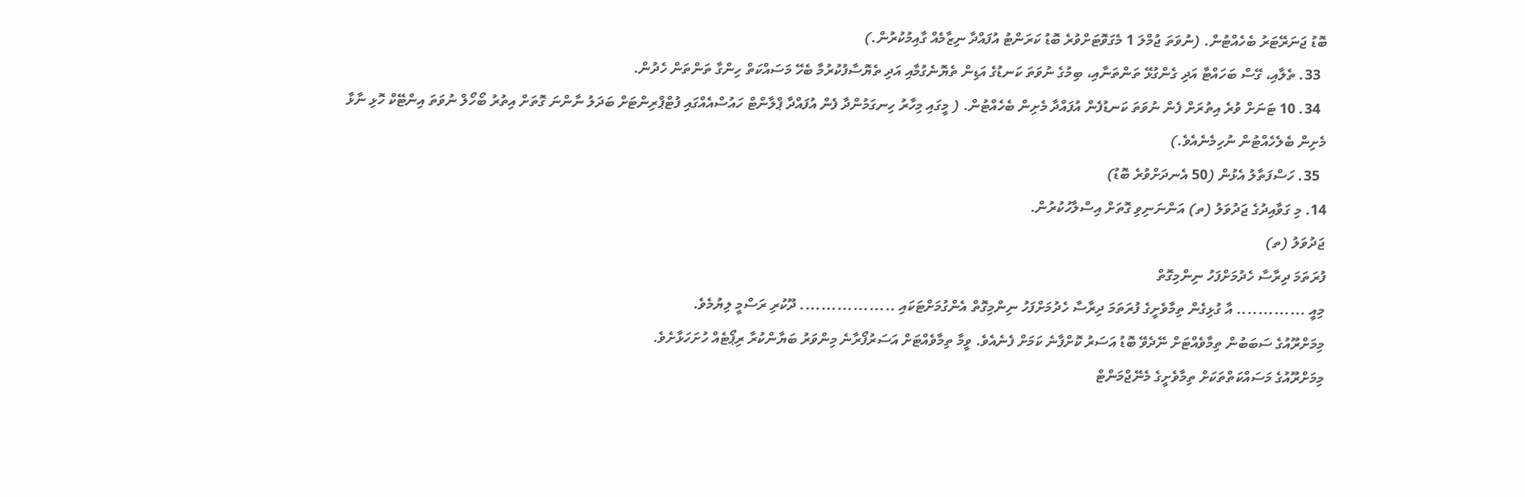ބޮޑު ޖަނަރޭޓަރު ބެހެއްޓުން. (ނުވަތަ ޖުމްލަ 1 މެގަވޮޓަށްވުރެ ބޮޑު ކަރަންޓު އުފައްދާ ނިޒާމެއް ގާއިމުކުރުން.)
  33. ތެލާއި، ގޭސް ބަހައްޓާ އަދި ގެންގުޅޭ ތަންތަނާއި، ބިމުގެ ނުވަތަ ކަނޑުގެ އަޑިން ތެޔޮނެގުމާއި އަދި ތެޔޮސާފުކުރުމާ ބެހޭ މަސައްކަތް ހިންގާ ތަންތަން ހެދުން.
  34. 10 ޓަނަށް ވުރެ އިތުރަށް ފެން ނުވަތަ ކަނޑުފެން އުފައްދާ މެށިން ބެހެއްޓުން. ( މީގައި މިހާރު ހިނގަމުންދާ ފެން އުފައްދާ ޕްލާންޓް ހައުސްއެއްގައި ފުޓްޕްރިންޓަށް ބަދަލު ނާންނަ ގޮތަށް އިތުރު ބޯހޯލް ނުވަތަ އިންޓޭކް ހޮޅި ނާޅާ މެށިން ބެލެހެއްޓުން ނުހިމެނެއެވެ.)
  35. ހަސްފަތާލު އެޅުން (50 އެނދަށްވުރެ ބޮޑު)
14. މި ގަވާއިދުގެ ޖަދުވަލު (ތ) އަންނަނިވި ގޮތަށް އިސްލާހުކުރުން.
ޖަދުވަލު (ތ)
ފުރަތަމަ ދިރާސާ ހެދުމަށްފަހު ނިންމިގޮތް
މިއީ ............. އާ ގުޅިގެން ތިމާވެށީގެ ފުރަތަމަ ދިރާސާ ހެދުމަށްފަހު ނިންމިގޮތް އެންގުމަށްޓަކައި .................. ދޫކުރި ރަސްމީ ލިޔުމެވެ.
މިމަށްރޫއުގެ ސަބަބުން ތިމާވެއްޓަށް ނޭދެވޭ ބޮޑު އަސަރު ކޮށްފާނެ ކަމަށް ފެނެއެވެ. ވީމާ ތިމާވެއްޓަށް އަސަރުފޯރާނެ މިންވަރު ބަޔާންކުރާ ރިޕޯޓެއް ހުށަހަޅާށެވެ.
މިމަށްރޫއުގެ މަސައްކަތްތަކަށް ތިމާވެށީގެ މެނޭޖްމަންޓް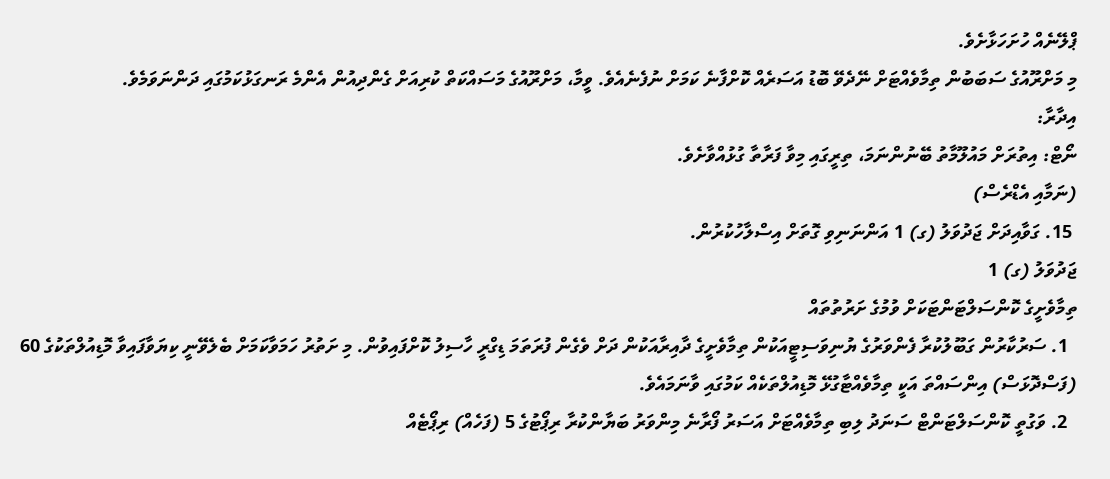ޕްލޭނެއް ހުށަހަޅާށެވެ.
މި މަށްރޫއުގެ ސަބަބުން ތިމާވެއްޓަށް ނޭދެވޭ ބޮޑު އަސަރެއް ކޮށްފާނެ ކަމަށް ނުފެނެއެވެ. ވީމާ، މަށްރޫއުގެ މަސައްކަތް ކުރިއަށް ގެންދިއުން އެންމެ ރަނގަޅުކަމުގައި ދަންނަވަމެވެ.
އިދާރާ:
ނޯޓް: އިތުރަށް މައުލޫމާތު ބޭނުންނަމަ، ތިރީގައި މިވާ ފަރާތާ ގުޅުއްވާށެވެ.
(ނަމާއި އެޑްރެސް)
 15. ގަވާއިދަށް ޖަދުވަލު (ގ) 1 އަންނަނިވި ގޮތަށް އިސްލާހުކުރުން.
ޖަދުވަލު (ގ) 1
ތިމާވެށީގެ ކޮންސަލްޓަންޓަކަށް ވުމުގެ ށަރުތުތައް
  1. ސަރުކާރުން ގަބޫލުކުރާ ފެންވަރުގެ ޔުނިވަސިޓީއަކުން ތިމާވެށީގެ ދާއިރާއަކުން ދަށް ވެގެން ފުރަތަމަ ޑިގްރީ ހާސިލު ކޮށްފައިވުން. މި ށަތުރު ހަމަވާކަމަށް ބެލެވޭނީ ކިޔަވާފައިވާ މޮޑިއުލްތަކުގެ 60 (ފަސްދޮޅަސް) އިންސައްތަ އަކީ ތިމާވެއްޓާގުޅޭ މޮޑިއުލްތަކެއް ކަމުގައި ވާނަމައެވެ.
  2. ވަގުތީ ކޮންސަލްޓަންޓް ސަނަދު ލިބި ތިމާވެއްޓަށް އަސަރު ފޯރާނެ މިންވަރު ބަޔާންކުރާ ރިޕޯޓުގެ 5 (ފަހެއް) ރިޕޯޓެއް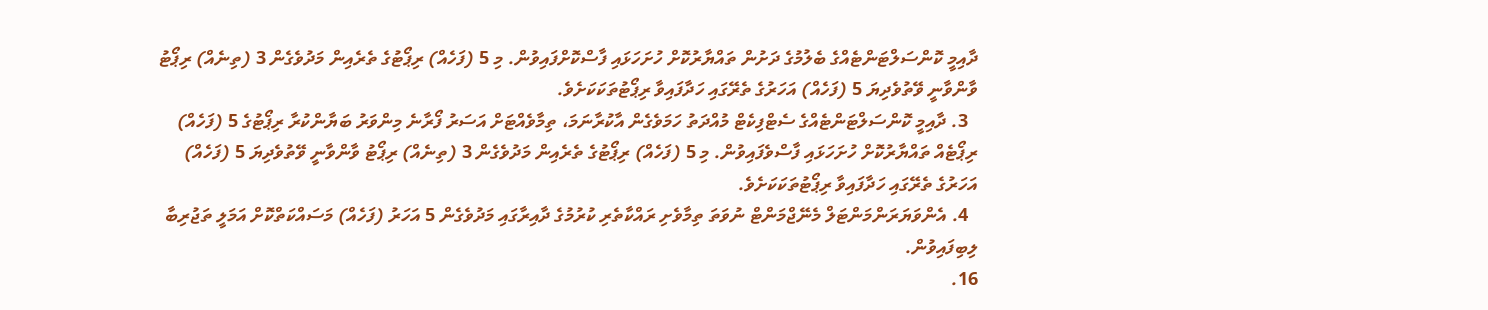ދާއިމީ ކޮންސަލްޓަންޓެއްގެ ބެލުމުގެ ދަށުން ތައްޔާރުކޮށް ހުށަހަޅައި ފާސްކޮށްފައިވުން. މި 5 (ފަހެއް) ރިޕޯޓުގެ ތެރެއިން މަދުވެގެން 3 (ތިނެއް) ރިޕޯޓު ވާންވާނީ ވޭތުވެދިޔަ 5 (ފަހެއް) އަހަރުގެ ތެރޭގައި ހަދާފައިވާ ރިޕޯޓުތަކަކަށެވެ.
  3. ދާއިމީ ކޮންސަލްޓަންޓެއްގެ ސެޓްފިކެޓް މުއްދަތު ހަމަވެގެން އާކުރާނަމަ، ތިމާވެއްޓަށް އަސަރު ފޯރާނެ މިންވަރު ބަޔާންކުރާ ރިޕޯޓުގެ 5 (ފަހެއް) ރިޕޯޓެއް ތައްޔާރުކޮށް ހުށަހަޅައި ފާސްވެފައިވުން. މި 5 (ފަހެއް) ރިޕޯޓުގެ ތެރެއިން މަދުވެގެން 3 (ތިނެއް) ރިޕޯޓު ވާންވާނީ ވޭތުވެދިޔަ 5 (ފަހެއް) އަހަރުގެ ތެރޭގައި ހަދާފައިވާ ރިޕޯޓުތަކަކަށެވެ.
  4. އެންވަޔަރަންމަންޓަލް މެނޭޖްމަންޓް ނުވަތަ ތިމާވެށި ރައްކާތެރި ކުރުމުގެ ދާއިރާގައި މަދުވެގެން 5 އަހަރު (ފަހެއް) މަސައްކަތްކޮށް އަމަލީ ތަޖުރިބާ ލިބިފައިވުން.
16.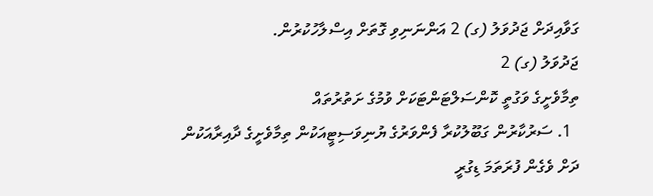ގަވާއިދަށް ޖަދުވަލު (ގ) 2 އަންނަނިވި ގޮތަށް އިސްލާހުކުރުން.
ޖަދުވަލު (ގ) 2
ތިމާވެށީގެ ވަގުތީ ކޮންސަލްޓަންޓަކަށް ވުމުގެ ށަތުރުތައް
  1. ސަރުކާރުން ގަބޫލުކުރާ ފެންވަރުގެ ޔުނިވަސިޓީއަކުން ތިމާވެށީގެ ދާއިރާއަކުން ދަށް ވެގެން ފުރަތަމަ ޑިގުރީ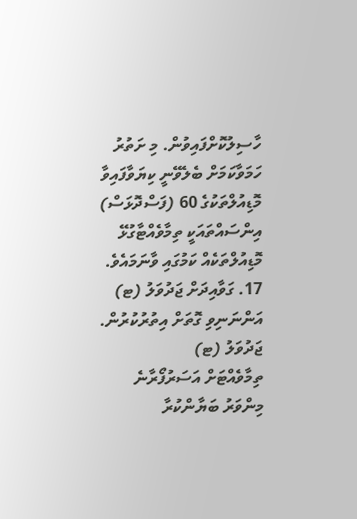ހާސިލުކޮށްފައިވުން. މި ށަތުރު ހަމަވާކަމަށް ބެލެވޭނީ ކިޔަވާފައިވާ މޮޑިއުލްތަކުގެ 60 (ފަސްދޮޅަސް) އިންސައްތައަކީ ތިމާވެއްޓާގުޅޭ މޮޑިއުލްތަކެއް ކަމުގައި ވާނަމައެވެ.
17. ގަވާއިދަށް ޖަދުވަލު (ޓ) އަންނަނިވި ގޮތަށް އިތުރުކުރުން.
ޖަދުވަލު (ޓ)
ތިމާވެއްޓަށް އަސަރުފޯރާނެ މިންވަރު ބަޔާންކުރާ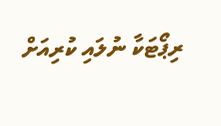ރިޕޯޓަކާ ނުލައި ކުރިއަށް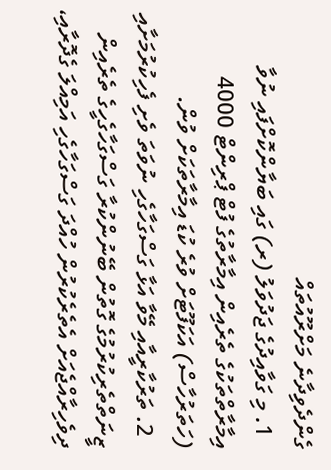ގެންދެވިދާނެ މަށްރޫއުތައް
  1. މި ގަވާއިދުގެ ޖަދުވަލު (ރ) ގައި ބަޔާންކޮށްފައި ނުވާ އިމާރާތްތަކުގެ ތެރެއިން އިމާރާތުގެ ފުޓް ޕްރިންޓް 4000 (ހަތަރުހާސް) އަކަފޫޓަށް ވުރެ ކުޑަ އިމާރާތަކަށް ވުން.
  2. ތަރުކާރީއާއި މޭވާ އަޅާ ގަސްގަހާގެހި ނުވަތަ ވެށި ފެހިކުރުމަށާއި ޒީނަތްތެރިކުރުމުގެ ގޮތުން ބޭނުންކުރާ ގަސްގަހާގެހީގެ ތެރެއިން ދިވެހިރާއްޖެއަށް އެތެރެކުރުން ހުއްދަ ގަސްގަހާގެހި އަމިއްލަ ގެދޮރާއި،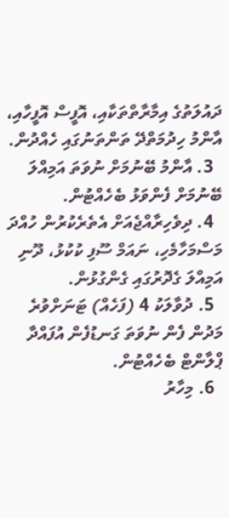ދައުލަތުގެ އިމާރާތްތަކާއި، އޮފީސް އޮފީހާއި، އާންމު ހިދުމަތްދޭ ތަންތަނުގައި ހެއްދުން.
  3. އާންމު ބޭނުމަށް ނުވަތަ އަމިއްލަ ބޭނުމަށް ފެންވަޅު ބެހެއްޓުން.
  4. ދިވެހިރާއްޖެއަށް އެތެރެކުރުން ހުއްދަ މަސްމަހާމެހި، ނައަމް ސޫފި ކުކުޅު، ދޫނި އަމިއްލަ ގެދޮރުގައި ގެންގުޅުން.
  5. ދުވާލަކު 4 (ފަހެއް) ޓަނަށްވުރެ މަދުން ފެން ނުވަތަ ގަނޑުފެން އުފައްދާ ޕްލާންޓް ބެހެއްޓުން.
  6. މިހާރު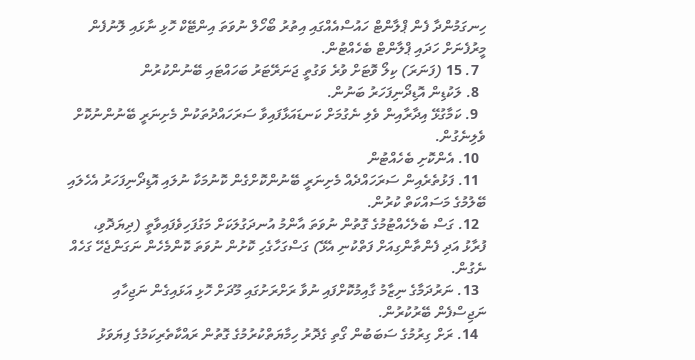ހިނގަމުންދާ ފެން ޕްލާންޓް ހައުސްއެއްގައި އިތުރު ބޯހޯލް ނުވަތަ އިންޓޭކް ހޮޅި ނާޅައި ލޮނުފެން މީރުފެނަށް ހަދައި ޕްލާންޓް ބެހެއްޓުން.
  7. 15 (ފަނަރަ) ކިލޯ ވޮޓަށް ވުރެ ވަގުތީ ޖަނަރޭޓަރު ބަހައްޓައި ބޭނުންކުރުން
  8. ލަކުޑިން އޮޑިދޯނިފަހަރު ބަނުން.
  9. ކަމާގުޅޭ އިދާރާއިން ވެލި ނެގުމަށް ކަނޑައަޅާފައިވާ ސަރަހައްދުތަކުން މެށިނަރީ ބޭނުންނުކޮށް ވެލިނެގުން.
  10. އެންކޮށި ބެހެއްޓުން
  11. ފަޅުތެރެއިން ސަރަހައްދެއް މެށިނަރީ ބޭނުންކޮށްގެން ކޮނުމަކާ ނުލައި އޮޑިދޯނިފަހަރު އެހެލައި ބޭލުމުގެ މަސައްކަތް ކުރުން.
  12. ގަސް ބެލެހެއްޓުމުގެ ގޮތުން ނުވަތަ އާންމު އުނދަގުލަކަށް މަގުފަހިވެފައިވާތީ (ދިޔަދޮވި، ފުރާޅު އަދި ފެންތާންގިއަށް ފަތްކުނި އެޅޭ) ގަސްގަހާގެހި ކޮށުން ނުވަތަ ކޮންމެހެން ނަގަންޖެހޭ ގަހެއް ނެގުން.
  13. ނަރުދަމާގެ ނިޒާމު ގާއިމުކޮށްފައި ނުވާ ރަށްރަށުގައި މޫދަށް ހޮޅި އަޅައިގެން ނަޖިހާއި ނަޖިސްފެން ބޭރުކުރުން.
  14. ރަށް ގިރުމުގެ ސަބަބުން ގޯތި ގެދޮރު ހިމާޔަތްކުރުމުގެ ގޮތުން ރައްކާތެރިކަމުގެ ފިޔަވަޅު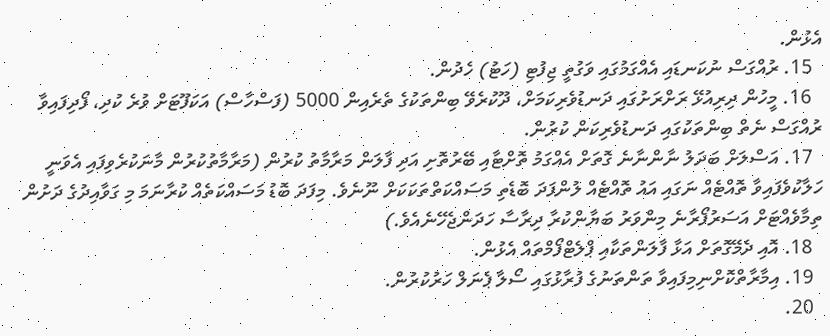އެޅުން.
  15. ރުއްގަސް ނުކަނޑައި އެއްގަމުގައި ވަގުތީ ޖިފުޓި (ހަޓު) ހެދުން.
  16. މީހުން ދިރިއުޅޭ ރަށްރަށުގައި ދަނޑުވެރިކަމަށް، ދޫކުރެވޭ ބިންތަކުގެ ތެރެއިން 5000 (ފަސްހާސް) އަކަފޫޓަށް ވުރެ ކުދި، ފޯދިފައިވާ ރުއްގަސް ނެތް ބިންތަކުގައި ދަނޑުވެރިކަން ކުރުން.
  17. އަސްލަށް ބަދަލު ނާންނާނެ ގޮތަށް އެއްގަމު ތޮށްޓާއި ބޭރުތޮށި އަދި ފާލަން މަރާމާތު ކުރުން (މަރާމާތުކުރުން މާނަކުރެވިފައި އެވަނީ ހަލާކުވެފައިވާ ތޮއްޓެއް ނަގައި އައު ތޮއްޓެއް ލުންފަދަ ބޮޑެތި މަސައްކަތްތަކަކަށް ނޫނެވެ. މިފަދަ ބޮޑު މަސައްކަތެއް ކުރާނަމަ މި ގަވާއިދުގެ ދަށުން ތިމާވެއްޓަށް އަސަރުފޯރާނެ މިންވަރު ބަޔާންކުރާ ދިރާސާ ހަދަންޖެހޭނެއެވެ.)
  18. އޮއި ދެމޭގޮތަށް އަޅާ ފާލަންތަކާއި ޕްލެޓްފޯމްތައް އެޅުން.
  19. އިމާރާތްކޮށްނިމިފައިވާ ތަންތަނުގެ ފުރާޅުގައި ސޯލާ ޕެނަލް ހަރުކުރުން.
  20.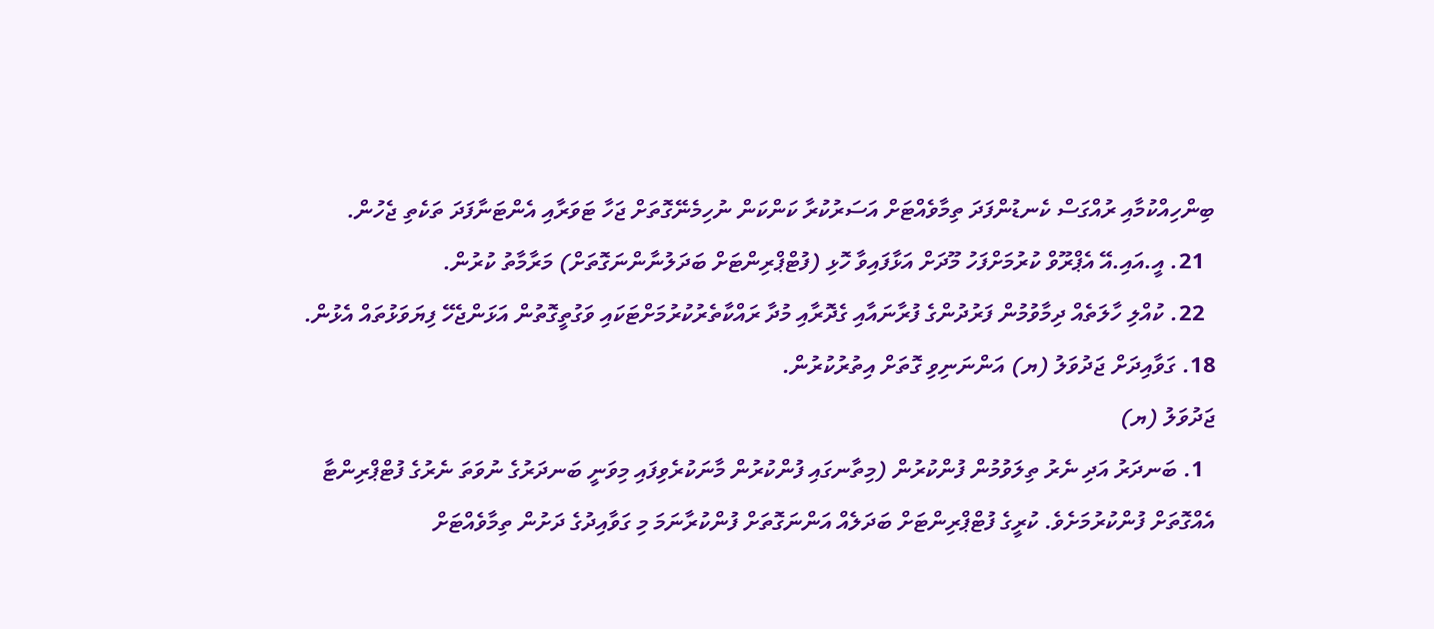ބިންހިއްކުމާއި ރުއްގަސް ކެނޑުންފަދަ ތިމާވެއްޓަށް އަސަރުކުރާ ކަންކަން ނުހިމެނޭގޮތަށް ޖަހާ ޓަވަރާއި އެންޓަނާފަދަ ތަކެތި ޖެހުން.
  21. އީ.އައި.އޭ އެޕްރޫވް ކުރުމަށްފަހު މޫދަށް އަޅާފައިވާ ހޮޅި (ފުޓްޕްރިންޓަށް ބަދަލުނާންނަގޮތަށް) މަރާމާތު ކުރުން.
  22. ކުއްލި ހާލަތެއް ދިމާވުމުން ފަރުދުންގެ ފުރާނައާއި ގެދޮރާއި މުދާ ރައްކާތެރުކުރުމަށްޓަކައި ވަގުތީގޮތުން އަޅަންޖެހޭ ފިޔަވަޅުތައް އެޅުން.
18. ގަވާއިދަށް ޖަދުވަލު (ޔ) އަންނަނިވި ގޮތަށް އިތުރުކުރުން.
ޖަދުވަލު (ޔ)
  1. ބަނދަރު އަދި ނެރު ތިލަވުމުން ފުންކުރުން (މިތާނގައި ފުންކުރުން މާނަކުރެވިފައި މިވަނީ ބަނދަރުގެ ނުވަތަ ނެރުގެ ފުޓްޕްރިންޓާ އެއްގޮތަށް ފުންކުރުމަށެވެ. ކުރީގެ ފުޓްޕްރިންޓަށް ބަދަލެއް އަންނަގޮތަށް ފުންކުރާނަމަ މި ގަވާއިދުގެ ދަށުން ތިމާވެއްޓަށް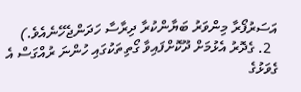އަސަރުފޯރާ މިންވަރު ބަޔާންކުރާ ދިރާސާ ހަދަންޖެހޭނެއެވެ.)
  2. ގެދޮރު އެޅުމަށް ދޫކޮށްފައިވާ ގޯތިތަކުގައި ހުންނަ ރުއްގަސް އެ ގެވަޅުގެ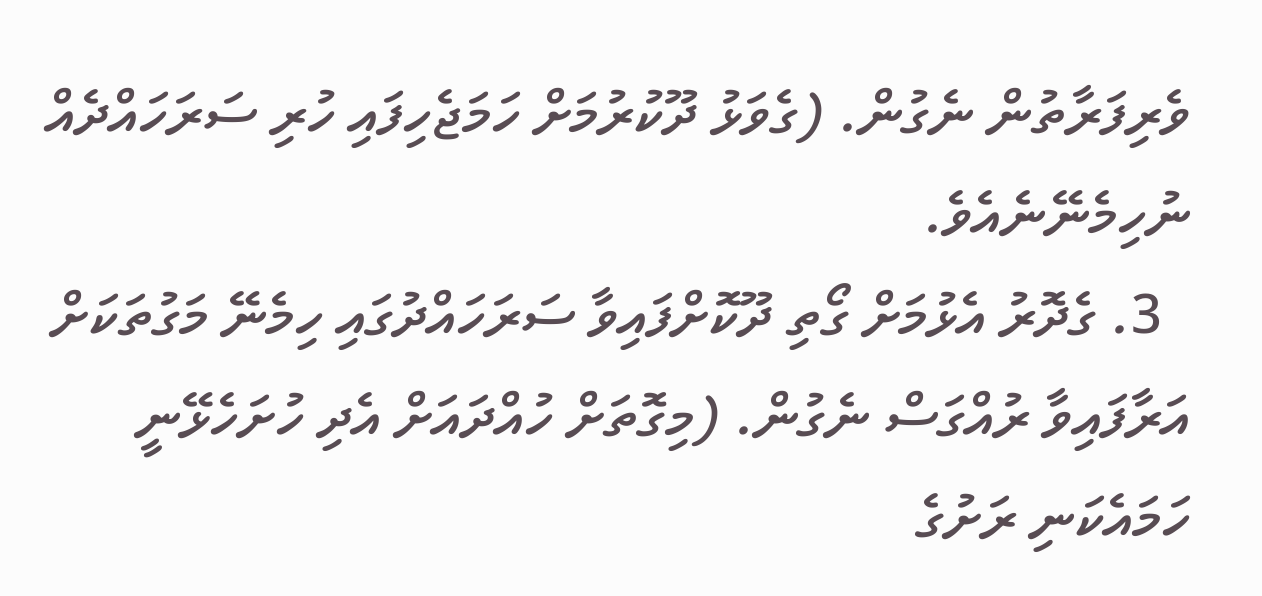ވެރިފަރާތުން ނެގުން. (ގެވަޅު ދޫކުރުމަށް ހަމަޖެހިފައި ހުރި ސަރަހައްދެއް ނުހިމެނޭނެއެވެ.
  3. ގެދޮރު އެޅުމަށް ގޯތި ދޫކޮށްފައިވާ ސަރަހައްދުގައި ހިމެނޭ މަގުތަކަށް އަރާފައިވާ ރުއްގަސް ނެގުން. (މިގޮތަށް ހުއްދައަށް އެދި ހުށަހެޅޭނީ ހަމައެކަނި ރަށުގެ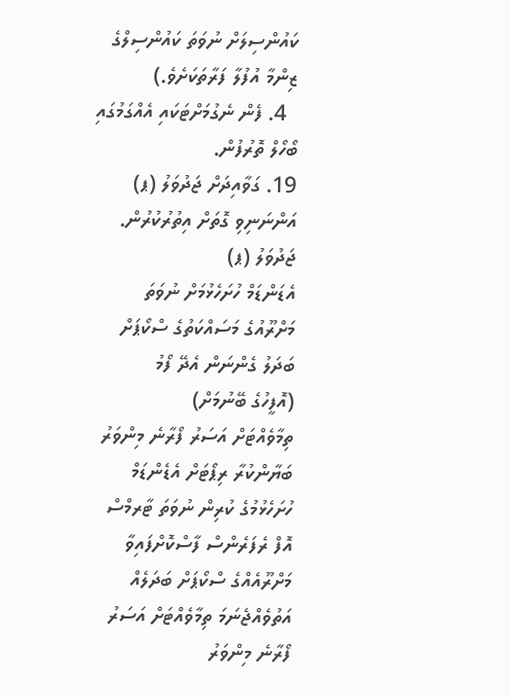ކައުންސިލަށް ނުވަތަ ކައުންސިލްގެ ޒިންމާ އުފުލާ ފަރާތަކަށެވެ.)
  4. ފެން ނެގުމަށްޓަކައި އެއްގަމުގައި ބޯހޯލް ތޮރުފުން.
19. ގަވާއިދަށް ޖަދުވަލު (ޕ) އަންނަނިވި ގޮތަށް އިތުރުކުރުން.
ޖަދުވަލު (ޕ)
އެޑަންޑަމް ހުށަހެޅުމަށް ނުވަތަ މަށްރޫއުގެ މަސައްކަތުގެ ސްކޯޕަށް ބަދަލު ގެންނަން އެދޭ ފޯމު
(އޮފީހުގެ ބޭނުމަށް)
ތިމާވެއްޓަށް އަސަރު ފޯރާނެ މިންވަރު ބަޔާންކުރާ ރިޕޯޓަށް އެޑެންޑަމް ހުށަހެޅުމުގެ ކުރިން ނުވަތަ ޓާރމްސް އޮފް ރެފަރެންސް ފާސްކޮށްފައިވާ މަށްރޫއެއްގެ ސްކޯޕަށް ބަދަލެއް އަތުވެއްޖެނަމަ ތިމާވެއްޓަށް އަސަރު ފޯރާނެ މިންވަރު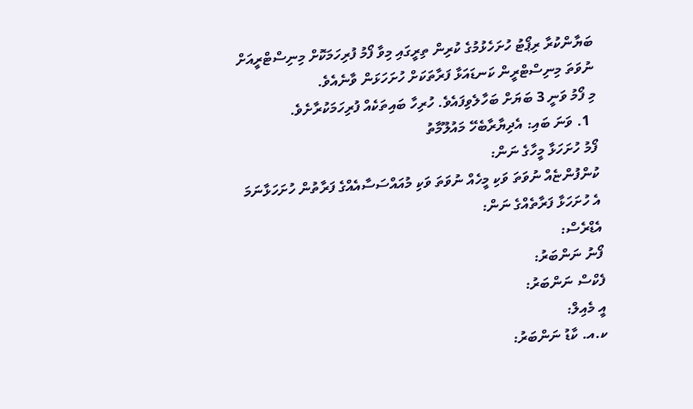ބަޔާންކުރާ ރިޕޯޓު ހުށަހެޅުމުގެ ކުރިން ތިރީގައި މިވާ ފޯމު ފުރިހަމަކޮށް މިނިސްޓްރީއަށް ނުވަތަ މިނިސްޓްރީން ކަނޑައަޅާ ފަރާތަކަށް ހުށަހަޅަން ވާނެއެވެ.
މި ފޯމު ވަނީ 3 ބަޔަށް ބަހާލެވިފައެވެ. ހުރިހާ ބައިތަކެއް ފުރިހަމަކުރާށެވެ.
  1. ވަނަ ބައި: އެދިޔާރާބެހޭ މައުލޫމާތު
ފޯމު ހުށަހަޅާ މީހާގެ ނަން:
ކުންފުންޏެއް ނުވަތަ ވަކި މީހެއް ނުވަތަ ވަކި މުއައްސަސާއެއްގެ ފަރާތުން ހުށަހަޅާނަމަ އެ ހުށަހަޅާ ފަރާތެއްގެ ނަން:
އެޑްރެސް:
ފޯނު ނަންބަރު:
ފެކްސް ނަންބަރު:
އީ މެއިލް:
ކ.އ. ކާޑު ނަންބަރު: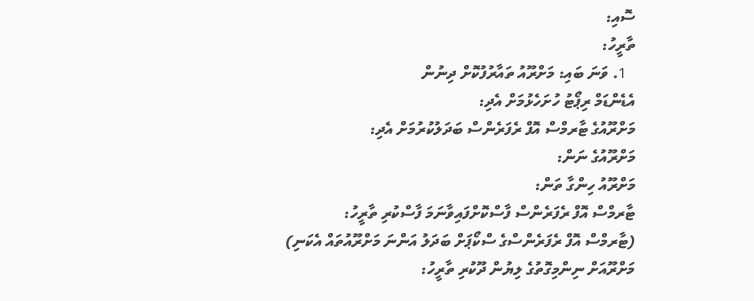ސޮއި:
ތާރީހު:
  1. ވަނަ ބައި: މަށްރޫއު ތައާރުފުކޮށް ދިނުން
އެޑެންޑަމް ރިޕޯޓު ހުށަހެޅުމަށް އެދި:
މަށްރޫއުގެ ޓާރމްސް އޮފް ރެފަރެންސް ބަދަލުކުރުމަށް އެދި:
މަށްރޫއުގެ ނަން:
މަށްރޫއު ހިންގާ ތަން:
ޓާރމްސް އޮފް ރެފަރެންސް ފާސްކޮށްފައިވާނަމަ ފާސްކުރި ތާރީހު:
(ޓާރމްސް އޮފް ރެފަރެންސްގެ ސްކޯޕަށް ބަދަލު އަންނަ މަށްރޫއުތައް އެކަނި)
މަށްރޫއަށް ނިންމިގޮތުގެ ލިޔުން ދޫކުރި ތާރީހު: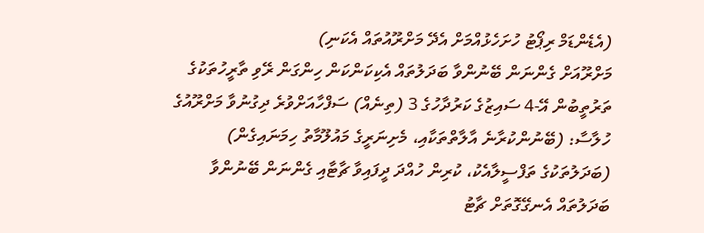(އެޑެންޑަމް ރިޕޯޓު ހުށަހެޅުއްމަށް އެދޭ މަށްރޫއުތައް އެކަނި)
މަށްރޫއަށް ގެންނަން ބޭނުންވާ ބަދަލުތައް އެކިކަންކަން ހިންގަން ރޭވި ތާރީހުތަކުގެ ތަރުތީބުން އޭ-4 ސައިޒުގެ ކަރުދާހުގެ 3 (ތިނެއް) ސަފްހާއަށްވުރެ ދިގުނުވާ މަށްރޫއުގެ ހުލާސާ: (ބޭނުންކުރާނެ އާލާތްތަކާއި، މެށިނަރީގެ މައުލޫމާތު ހިމަނައިގެން)
(ބަދަލުތަކުގެ ތަފްސީލާއެކު، ކުރިން ހުއްދަ ދީފައިވާ ޗާޓާއި ގެންނަން ބޭނުންވާ ބަދަލުތައް އެނގޭގޮތަށް ޗާޓު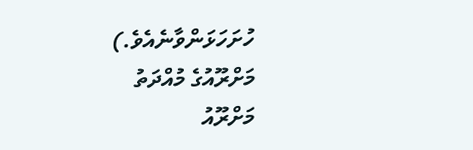ހުށަހަޅަންވާނެއެވެ.)
މަށްރޫއުގެ މުއްދަތު
މަށްރޫއު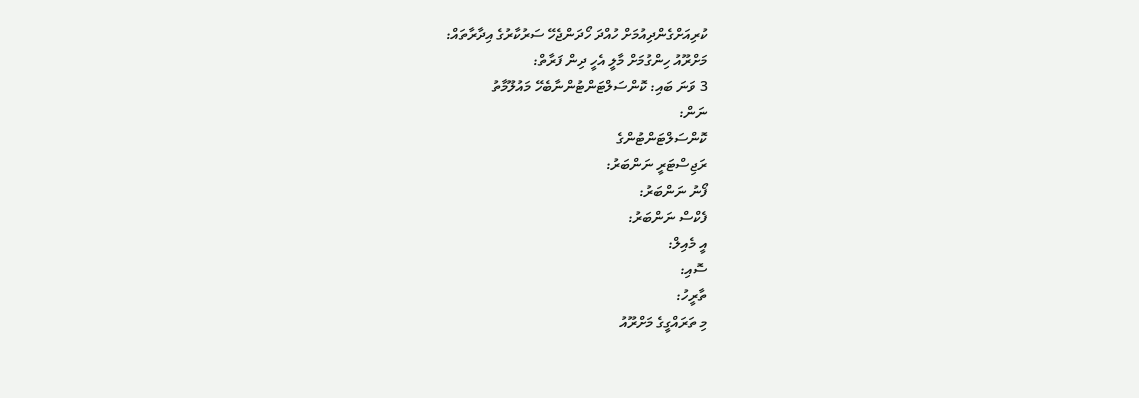ކުރިއަށްގެންދިއުމަށް ހުއްދަ ހޯދަންޖެހޭ ސަރުކާރުގެ އިދާރާތައް:
މަށްރޫއު ހިންގުމަށް މާލީ އެހީ ދިން ފަރާތް:
3 ވަނަ ބައި: ކޮންސަލްޓަންޓުންނާބެހޭ މައުލޫމާތު
ނަން:
ކޮންސަލްޓަންޓުންގެ
ރަޖިސްޓަރީ ނަންބަރު:
ފޯނު ނަންބަރު:
ފެކްސް ނަންބަރު:
އީ މެއިލް:
ސޮއި:
ތާރީހު:
މި ތަރައްގީގެ މަށްރޫއު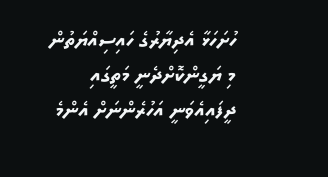ހުށަހަޅާ އެދިޔާރުގެ ހައިސިއްޔަތުން މި ޔަގީންކޮށްދެނީ މަތީގައި ދީފައިއެވަނީ އަހުރެންނަށް އެންމެ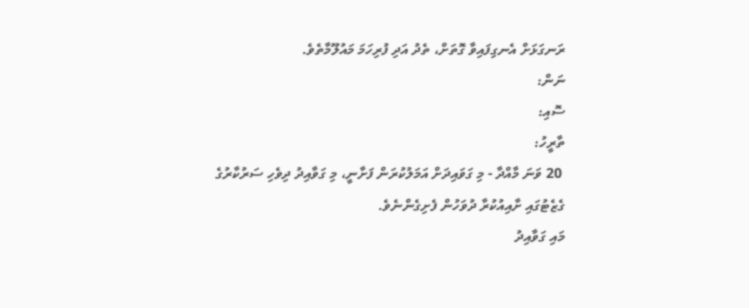ރަނގަޅަށް އެނގިފައިވާ ގޮތަށް، ތެދު އަދި ފުރިހަމަ މައުލޫމާތެވެ.
ނަން:
ސޮއި:
ތާރީހު:
 20 ވަނަ މާއްދާ - މި ގަވައިދަށް އަމަލުކުރަން ފަށާނީ، މި ގަވާއިދު ދިވެހި ސަރުކާރުގެ ގެޒެޓުގައި ށާއިއުކުރާ ދުވަހުން ފެށިގެންނެވެ.
މައި ގަވާއިދު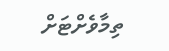ތިމާވެށްޓަށް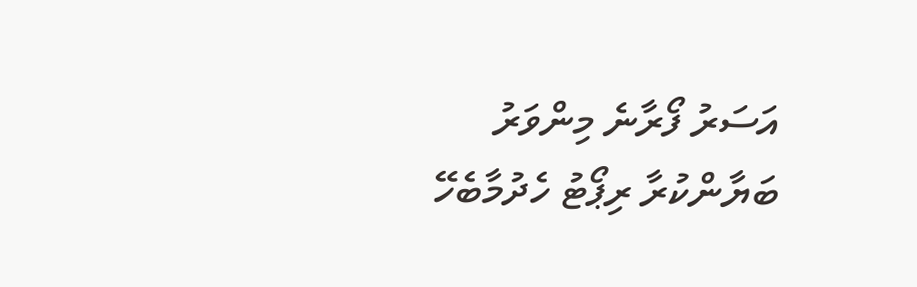އަސަރު ފޯރާނެ މިންވަރު ބަޔާންކުރާ ރިޕޯޓު ހެދުމާބެހޭ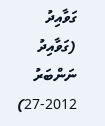ގަވާއިދު (ގަވާއިދު ނަންބަރު 2012-27)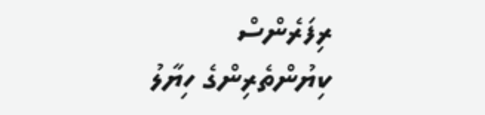ރިފަރެންސް
ކިޔުންތެރިންގެ ހިޔާލު